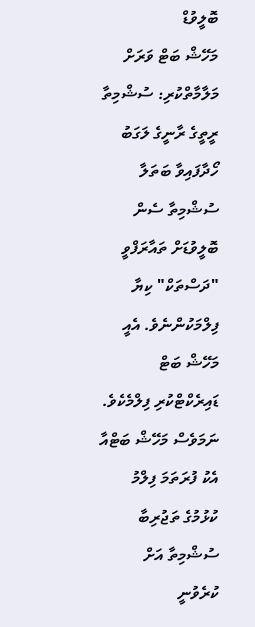ބޮލީވުޑް
މަހޭޝް ބަޓް ވަރަށް މަލާމާތްކުރި: ސުޝްމިތާ
ރީތީގެ ރާނީގެ ލަގަބު ހޯދާފައިވާ ބަތަލާ ސުޝްމިތާ ސެން ބޮލީވުޑަށް ތައާރަފްވީ "ދަސްތަކް" ކިޔާ ފިލްމަކުންނެވެ. އެއީ މަހޭޝް ބަޓް ޑައިރެކްޓްކުރި ފިލްމެކެވެ. ނަމަވެސް މަހޭޝް ބަޓްއާ އެކު ފުރަތަމަ ފިލްމު ކުޅުމުގެ ތަޖުރިބާ ސުޝްމިތާ އަށް ކުރެވުނީ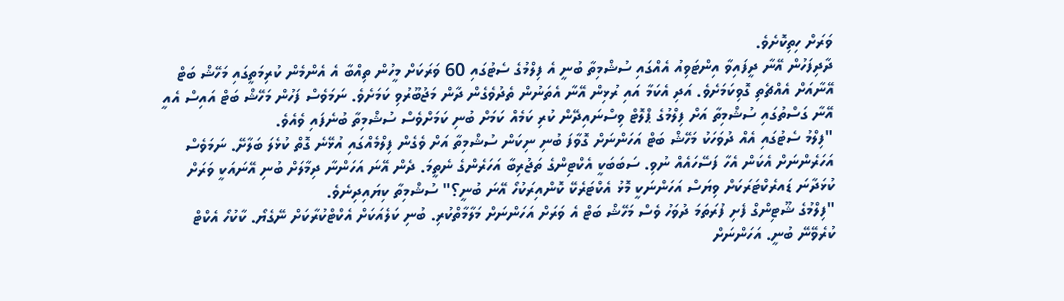ވަރަށް ހިތިކޮށެވެ.
ދާދިފަހުން އޭނާ ދީފައިވާ އިންޓަވިއު އެއްގައި ސުޝްމިތާ ބުނީ އެ ފިލްމުގެ ސެޓުގައި 60 ވަރަކަށް މީހުން ތިއްބާ އެ އެންމެން ކުރިމަތީގައި މަހޭޝް ބަޓް އޭނާއަށް އެއްޗެތި ގޮވިކަމަށެވެ. އަދި އެކަމާ އައި ރުޅިން އޭނާ އެތަނުން ތެދުވެގެން ދާން މަޖުބޫރުވި ކަމަށެވެ. ނަމަވެސް ފަހުން މަހޭޝް ބަޓް އައިސް އެއީ އޭނާ ގަސްތުގައި ސުޝްމިތާ އަށް ފިލްމުގެ ޕްލޮޓް ވިސްނައިދޭން ކުރި ކަމެއް ކަމަށް ބުނި ކަމަށްވެސް ސުޝްމިތާ ބުނެފައި ވެއެވެ.
"ފިލްމު ސެޓުގައި އެއް ދުވަހަކު މަހޭޝް ބަޓް އަހަންނަށް ގޮވާފަ ބުނި ނިކަން ސުޝްމިތާ އަށް ވެގެން ފިލްމެއްގައި އުޅޭނެ ގޮތް ކުޅެލަ ބަލާށޭ. ނަމަވެސް އަހަރެންނަށް އެކަން އެހާ ފަސޭހައެއް ނުވި. ސަބަބަކީ އެކްޓިންގެ ތަޖުރިބާ އަހަރެންގެ ނެތީމަ. ދެން އޭނަ އަހަންނާ ދިމާލަށް ބުނި އޭނައަކީ ވަރަށް ކުޅަދާނަ ޑައރެކްޓަރަކަށް ވިޔަސް އަހަންނަކީ މޮޅު އެކްޓަރެކޭ ކޮންއިރަކުހޯ އޭނަ ބުނީ؟" ސުޝްމިތާ ކިޔައިދިނެވެ.
"ފިލްމުގެ ޝޫޓިންގް ފެށި ފުރަތަމަ ދުވަހު ވެސް މަހޭޝް ބަޓް އެ ވަރަށް އަހަންނަށް މަލާމާތްކުރި. ބުނި ކަލެއަކަށް އެކްޓްކުރާކަށް ނޭގެޔޯ. ކާކުހޯ އެކްޓް ކުރެވޭނޭ ބުނީ. އަހަންނަށް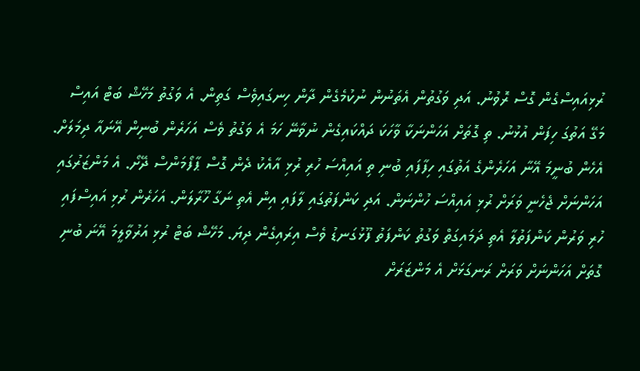ރުޅިއައިސްގެން ގޮސް ރޮވުނު. އަދި ވަގުތުން އެތަނުން ނުކުމެގެން ދާން ހިނގައިވެސް ގަތިން. އެ ވަގުތު މަހޭޝް ބަޓް އައިސް މަގޭ އަތުގަ ހިފަން އުޅުނު. ތި ގޮތަށް އަހަންނަކާ ވާހަކަ ދައްކައިގެން ނުވާނޭ ހަމަ އެ ވަގުތު ވެސް އަހަރެން ބުނިން އޭނައާ ދިމަލަށް. އެހެން ބުނީމަ އޭނާ އަހަރެންގެ އަތުގައި ހިފާފައި ބުނި ތި އައިއްސަ ހުރި ރުޅި އާއެކު ދެން ގޮސް ޕާފޯމަންސް ދޭށޯ. އެ މަންޒަރުގައި އަހަންނަށް ޖެހެނީ ވަރަށް ރުޅި އައިއްސަ ހުންނަން. އަދި ކަންފަތުގައި ލާފައި އިން އެތި ނަގާ ހޫރާލަން. އަހަރެން ރުޅި އައިސްފައި ހުރި ވަރުން ކަންފަތުލާ އެތި ދަމައިގަތް ވަގުތު ކަންފަތު ފޫޅުގަނޑު ވެސް އިރައިގެން ދިޔަ. މަހޭޝް ބަޓް ރުޅި އަރުވާލީމަ އޭނަ ބުނި ގޮތަށް އަހަންނަށް ވަރަށް ރަނގަޅަށް އެ މަންޒަރަށް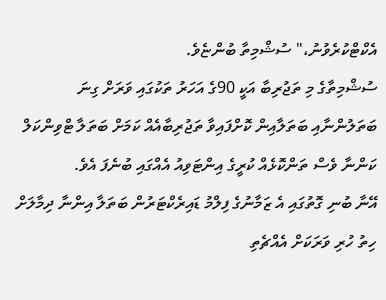އެކްޓްކުރެވުނު،" ސުޝްމިތާ ބުންޏެވެ.
ސުޝްމިތާގެ މި ތަޖުރިބާ އަކީ 90ގެ އަހަރު ތަކުގައި ވަރަށް ގިނަ ބަތަލުންނާއި ބަތަލާއިން ކޮށްފައިވާ ތަޖުރިބާއެއް ކަމަށް ބަތަލާ ޓްވިންކަލް ކަންނާ ވެސް ތަންކޮޅެއް ކުރީގެ އިންޓަވިއު އެއްގައި ބުނެފަ އެވެ.
އޭނާ ބުނި ގޮތުގައި އެ ޒަމާނުގެ ފިލްމު ޑައިރެކްޓަރުން ބަތަލާ އިންނާ ދިމާލަށް ހިތު ހުރި ވަރަކަށް އެއްޗެތި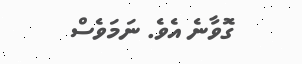ގޮވާނެ އެވެ. ނަމަވެސް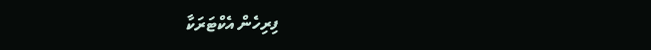ފިރިހެން އެކްޓަރަކާ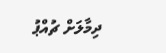ދިމާލަށް ޗުއްޕު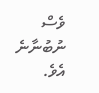ވެސް ނުބުނާނެ އެވެ.